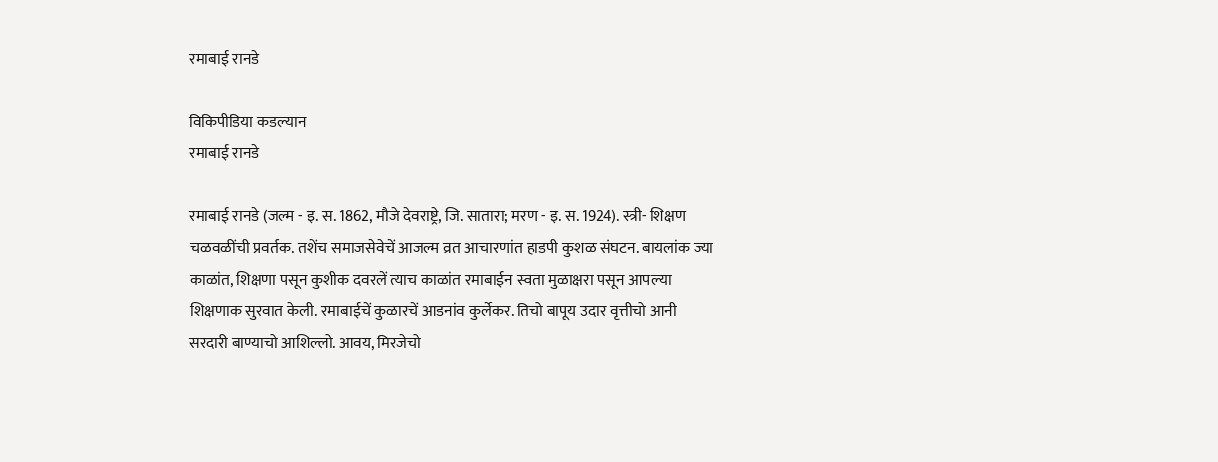रमाबाई रानडे

विकिपीडिया कडल्यान
रमाबाई रानडे

रमाबाई रानडे (जल्म - इ. स. 1862, मौजे देवराष्ट्रे, जि. सातारा; मरण - इ. स. 1924). स्त्री- शिक्षण चळवळींची प्रवर्तक. तशेंच समाजसेवेचें आजल्म व्रत आचारणांत हाडपी कुशळ संघटन. बायलांक ज्या काळांत, शिक्षणा पसून कुशीक दवरलें त्याच काळांत रमाबाईन स्वता मुळाक्षरा पसून आपल्या शिक्षणाक सुरवात केली. रमाबाईचें कुळारचें आडनांव कुर्लेकर. तिचो बापूय उदार वृत्तीचो आनी सरदारी बाण्याचो आशिल्लो. आवय, मिरजेचो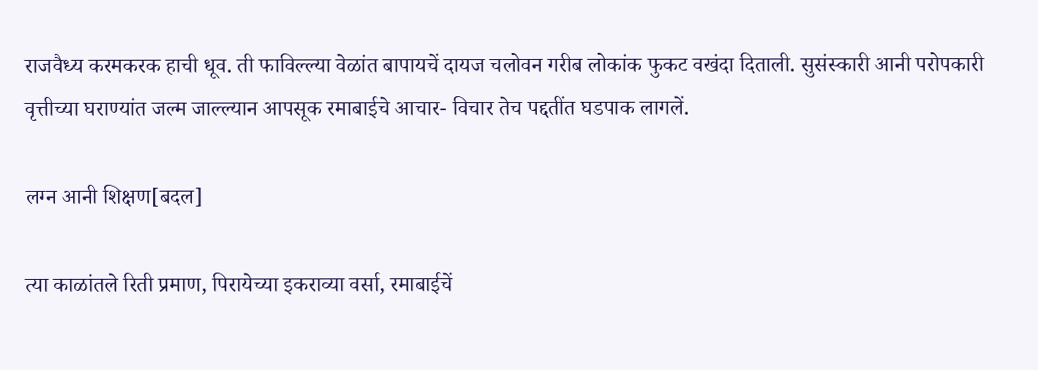राजवैध्य करमकरक हाची धूव. ती फाविल्ल्या वेळांत बापायचें दायज चलोवन गरीब लोकांक फुकट वखंदा दिताली. सुसंस्कारी आनी परोपकारी वृत्तीच्या घराण्यांत जल्म जाल्ल्यान आपसूक रमाबाईचे आचार- विचार तेच पद्दतींत घडपाक लागलें.

लग्न आनी शिक्षण[बदल]

त्या काळांतले रिती प्रमाण, पिरायेच्या इकराव्या वर्सा, रमाबाईचें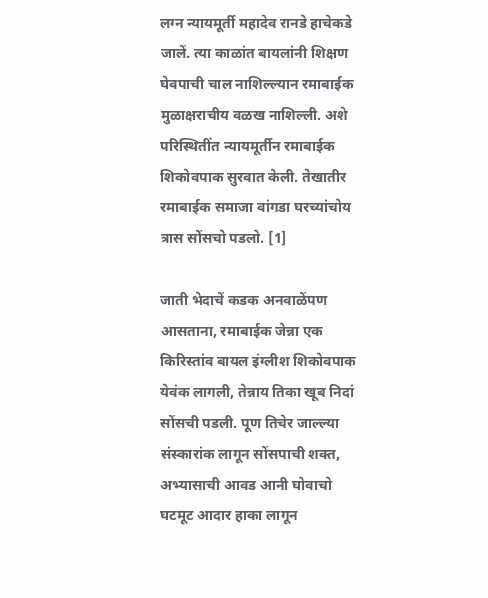लग्न न्यायमूर्ती महादेव रानडे हाचेकडे जालें. त्या काळांत बायलांनी शिक्षण घेवपाची चाल नाशिल्ल्यान रमाबाईक मुळाक्षराचीय वळख नाशिल्ली. अशे परिस्थितींत न्यायमूर्तीन रमाबाईक शिकोवपाक सुरवात केली. तेखातीर रमाबाईक समाजा वांगडा घरच्यांचोय त्रास सोंसचो पडलो. [1]

जाती भेदाचें कडक अनवाळेंपण आसताना, रमाबाईक जेन्ना एक किरिस्तांव बायल इंग्लीश शिकोवपाक येवंक लागली, तेन्नाय तिका खूब निदां सोंसची पडली. पूण तिचेर जाल्ल्या संस्कारांक लागून सोंसपाची शक्त, अभ्यासाची आवड आनी घोवाचो घटमूट आदार हाका लागून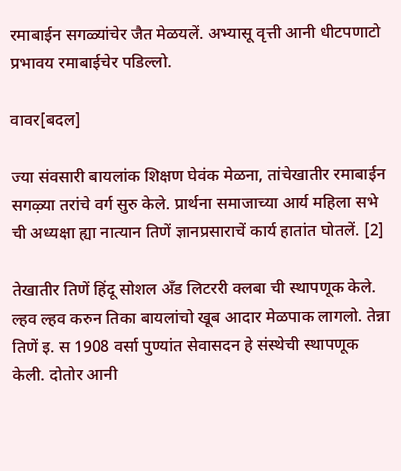रमाबाईन सगळ्यांचेर जैत मेळयलें. अभ्यासू वृत्ती आनी धीटपणाटो प्रभावय रमाबाईचेर पडिल्लो.

वावर[बदल]

ज्या संवसारी बायलांक शिक्षण घेवंक मेळना, तांचेखातीर रमाबाईन सगऴ्या तरांचे वर्ग सुरु केले. प्रार्थना समाजाच्या आर्य महिला सभे ची अध्यक्षा ह्या नात्यान तिणें ज्ञानप्रसाराचें कार्य हातांत घोतलें. [2]

तेखातीर तिणें हिंदू सोशल अँड लिटररी क्लबा ची स्थापणूक केले. ल्हव ल्हव करुन तिका बायलांचो खूब आदार मेळपाक लागलो. तेन्ना तिणें इ. स 1908 वर्सा पुण्यांत सेवासदन हे संस्थेची स्थापणूक केली. दोतोर आनी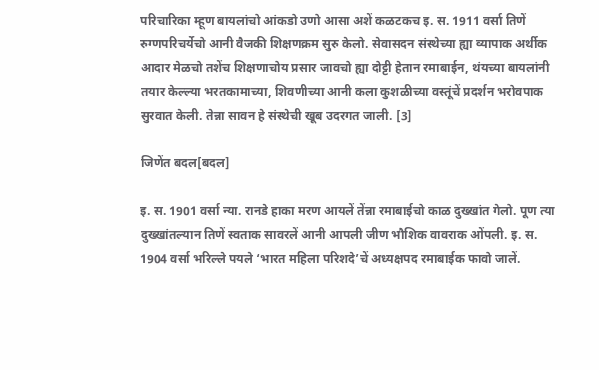परिचारिका म्हूण बायलांचो आंकडो उणो आसा अशें कळटकच इ. स. 1911 वर्सा तिणें रुग्णपरिचर्येचो आनी वैजकी शिक्षणक्रम सुरु केलो. सेवासदन संस्थेच्या ह्या व्यापाक अर्थीक आदार मेळचो तशेंच शिक्षणाचोय प्रसार जावचो ह्या दोट्टी हेतान रमाबाईन, थंयच्या बायलांनी तयार केल्ल्या भरतकामाच्या, शिवणीच्या आनी कला कुशळीच्या वस्तूंचें प्रदर्शन भरोवपाक सुरवात केली. तेन्ना सावन हे संस्थेची खूब उदरगत जाली. [3]

जिणेंत बदल[बदल]

इ. स. 1901 वर्सा न्या. रानडे हाका मरण आयलें तेंन्ना रमाबाईचो काळ दुख्खांत गेलो. पूण त्या दुख्खांतल्यान तिणें स्वताक सावरलें आनी आपली जीण भौशिक वावराक ओंपली. इ. स. 1904 वर्सा भरिल्ले पयले ‘भारत महिला परिशदे’चें अध्यक्षपद रमाबाईक फावो जालें.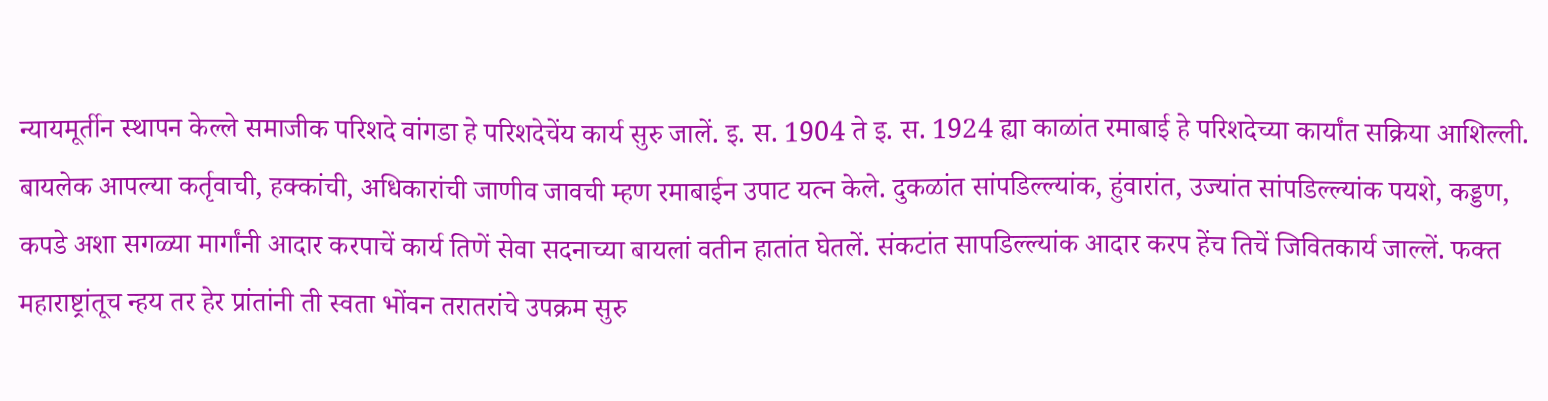न्यायमूर्तीन स्थापन केल्ले समाजीक परिशदे वांगडा हे परिशदेचेंय कार्य सुरु जालें. इ. स. 1904 ते इ. स. 1924 ह्या काळांत रमाबाई हे परिशदेच्या कार्यांत सक्रिया आशिल्ली. बायलेक आपल्या कर्तृवाची, हक्कांची, अधिकारांची जाणीव जावची म्हण रमाबाईन उपाट यत्न केले. दुकळांत सांपडिल्ल्यांक, हुंवारांत, उज्यांत सांपडिल्ल्यांक पयशे, कड्डण, कपडे अशा सगळ्या मार्गांनी आदार करपाचें कार्य तिणें सेवा सदनाच्या बायलां वतीन हातांत घेतलें. संकटांत सापडिल्ल्यांक आदार करप हेंच तिचें जिवितकार्य जाल्लें. फक्त महाराष्ट्रांतूच न्हय तर हेर प्रांतांनी ती स्वता भोंवन तरातरांचे उपक्रम सुरु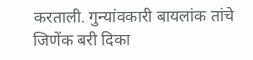करताली. गुन्यांवकारी बायलांक तांचे जिणेंक बरी दिका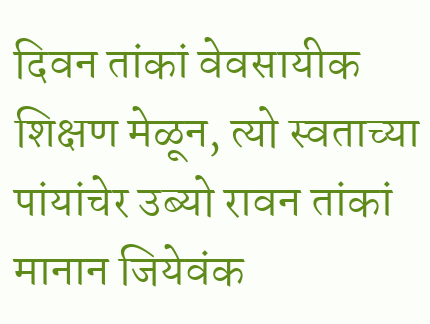दिवन तांकां वेवसायीक शिक्षण मेळून, त्यो स्वताच्या पांयांचेर उब्यो रावन तांकां मानान जियेवंक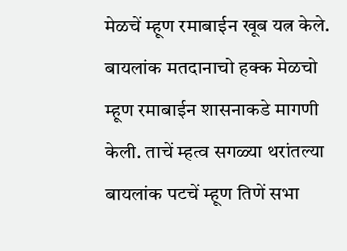मेळचें म्हूण रमाबाईन खूब यत्न केले. बायलांक मतदानाचो हक्क मेळचो म्हूण रमाबाईन शासनाकडे मागणी केली. ताचें म्हत्व सगळ्या थरांतल्या बायलांक पटचें म्हूण तिणें सभा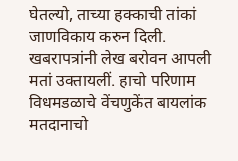घेतल्यो, ताच्या हक्काची तांकां जाणविकाय करुन दिली. खबरापत्रांनी लेख बरोवन आपली मतां उक्तायलीं. हाचो परिणाम विधमडळाचे वेंचणुकेंत बायलांक मतदानाचो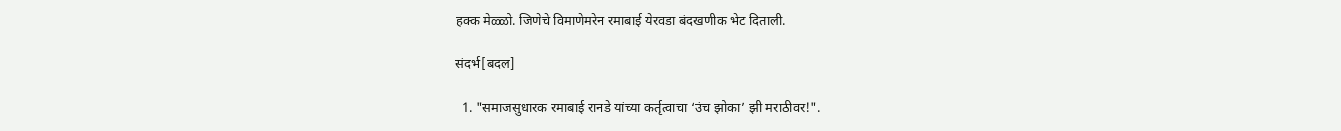हक्क मेळ्ळो. जिणेचे विमाणेमरेन रमाबाई येरवडा बंदखणीक भेट दिताली.

संदर्भ[बदल]

  1. "समाजसुधारक रमाबाई रानडे यांच्या कर्तृत्वाचा ‘उंच झोका’ झी मराठीवर!".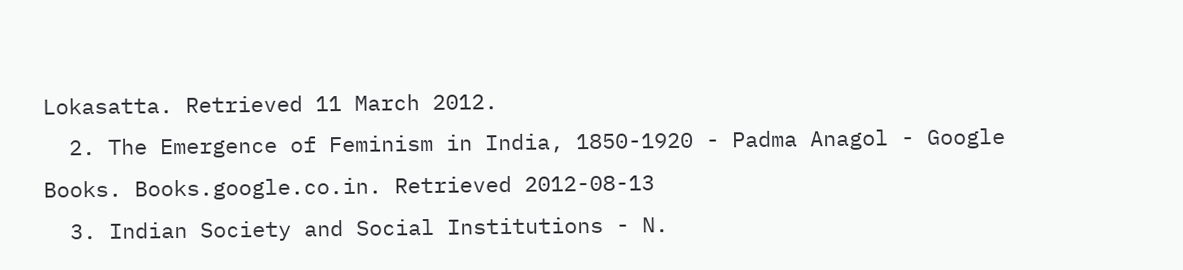Lokasatta. Retrieved 11 March 2012.
  2. The Emergence of Feminism in India, 1850-1920 - Padma Anagol - Google Books. Books.google.co.in. Retrieved 2012-08-13
  3. Indian Society and Social Institutions - N.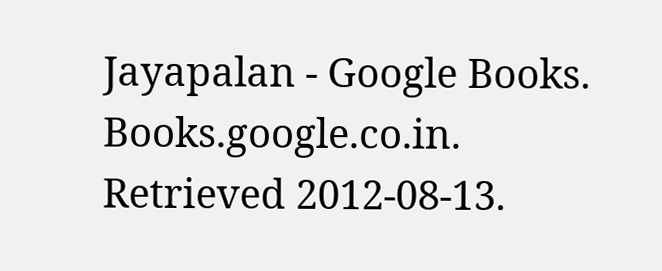Jayapalan - Google Books. Books.google.co.in. Retrieved 2012-08-13.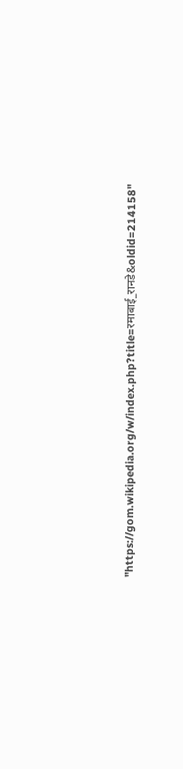"https://gom.wikipedia.org/w/index.php?title=रमाबाई_रानडे&oldid=214158"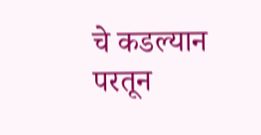चे कडल्यान परतून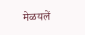मेळयलें